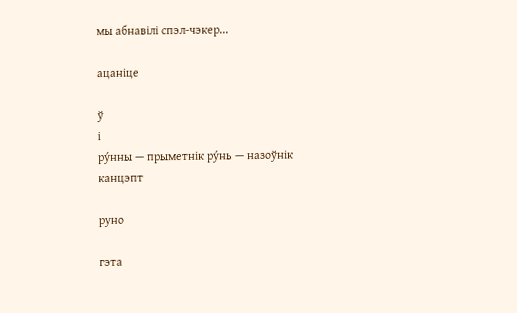мы абнавілі спэл-чэкер...

ацаніце

ў
і
ру́нны — прыметнік ру́нь — назоўнік
канцэпт

руно

гэта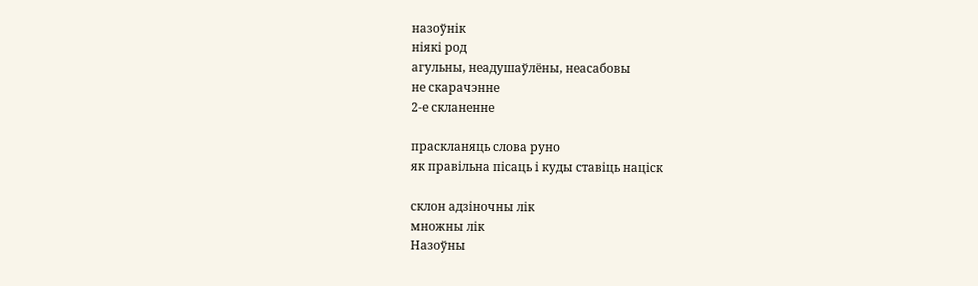назоўнік
ніякі род
агульны, неадушаўлёны, неасабовы
не скарачэнне
2-е скланенне

праскланяць слова руно
як правільна пісаць і куды ставіць націск

склон адзіночны лік
множны лік
Назоўны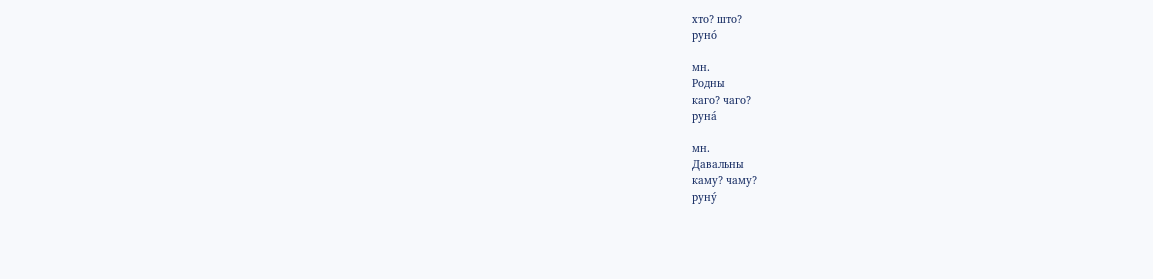хто? што?
руно́

мн.
Родны
каго? чаго?
руна́

мн.
Давальны
каму? чаму?
руну́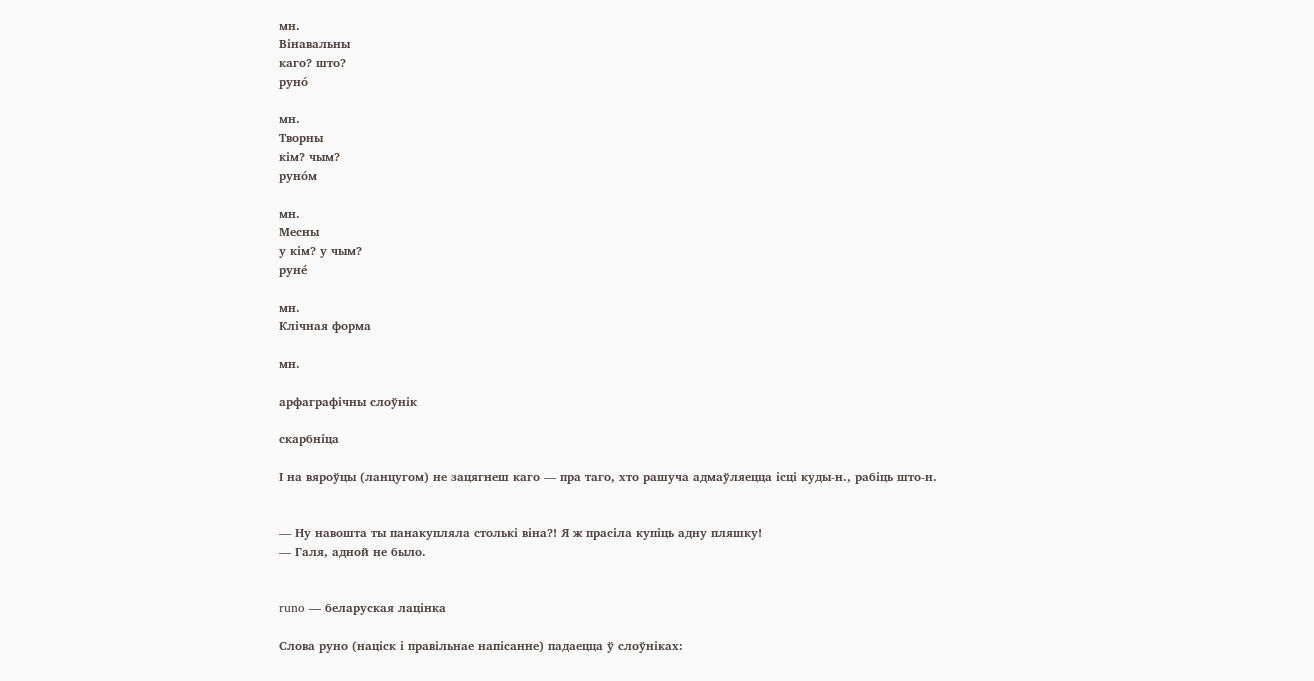мн.
Вінавальны
каго? што?
руно́

мн.
Творны
кім? чым?
руно́м

мн.
Месны
у кім? у чым?
руне́

мн.
Клічная форма

мн.

арфаграфічны слоўнік

скарбніца

І на вяроўцы (ланцугом) не зацягнеш каго — пра таго, хто рашуча адмаўляецца ісці куды-н., рабіць што-н.


— Ну навошта ты панакупляла столькі віна?! Я ж прасіла купіць адну пляшку!
— Галя, адной не было.


runo — беларуская лацінка

Слова руно (націск і правільнае напісанне) падаецца ў слоўніках: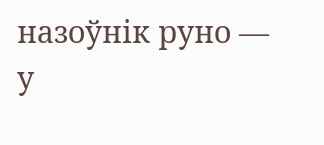назоўнік руно — у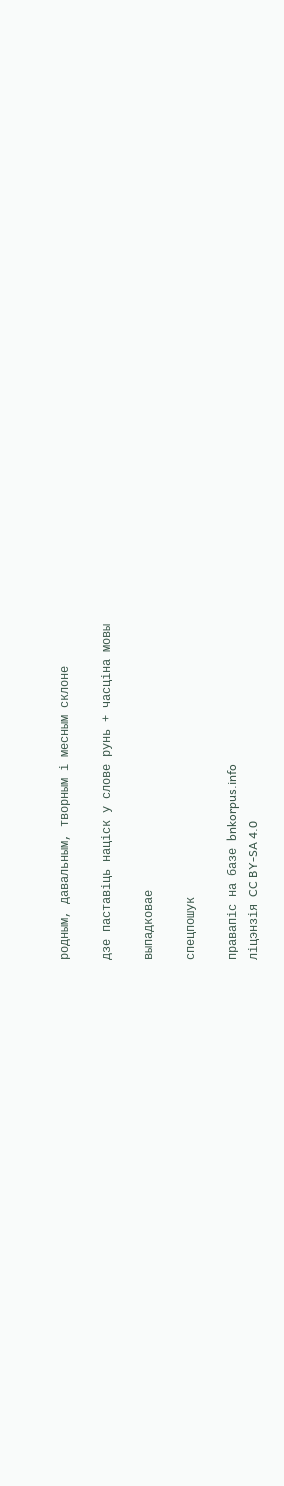родным, давальным, творным і месным склоне

дзе паставіць націск у слове рунь + часціна мовы

выпадковае

спецпошук

правапіс на базе bnkorpus.info
ліцэнзія CC BY-SA 4.0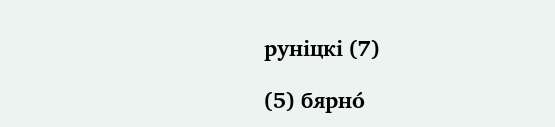руніцкі (7)

(5) бярно́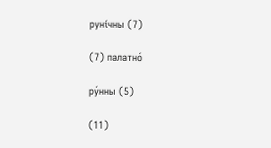руні́чны (7)

(7) палатно́

ру́нны (5)

(11)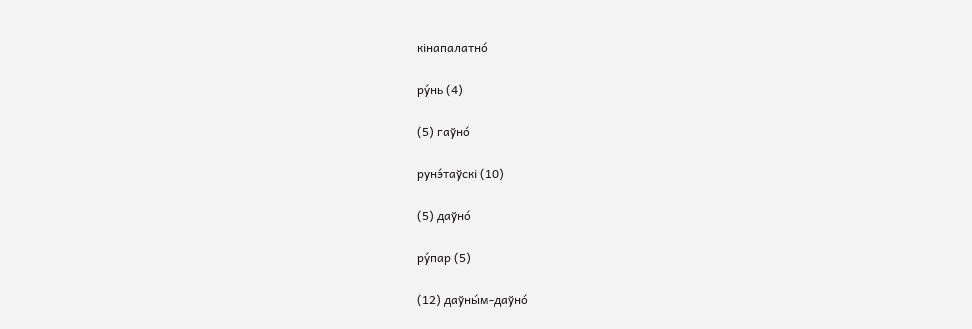кінапалатно́

ру́нь (4)

(5) гаўно́

рунэ́таўскі (10)

(5) даўно́

ру́пар (5)

(12) даўны́м-даўно́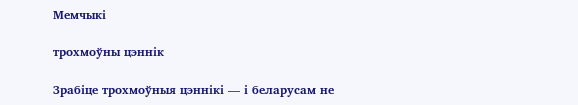Мемчыкі

трохмоўны цэннік

Зрабіце трохмоўныя цэннікі — і беларусам не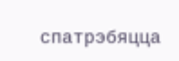спатрэбяцца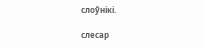слоўнікі.

слесар